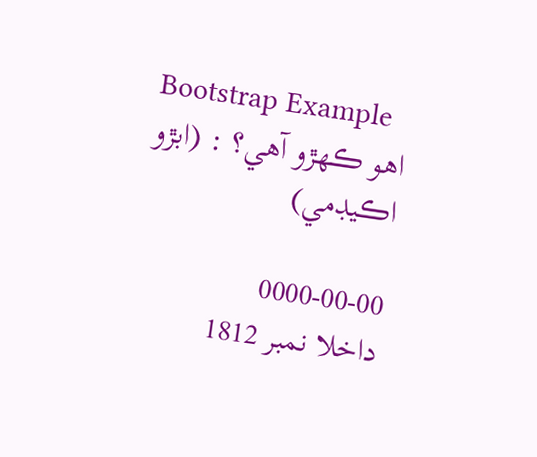Bootstrap Example
اهو ڪهڙو آهي؟ : (ابڙو اڪيڊمي)

0000-00-00
داخلا نمبر 1812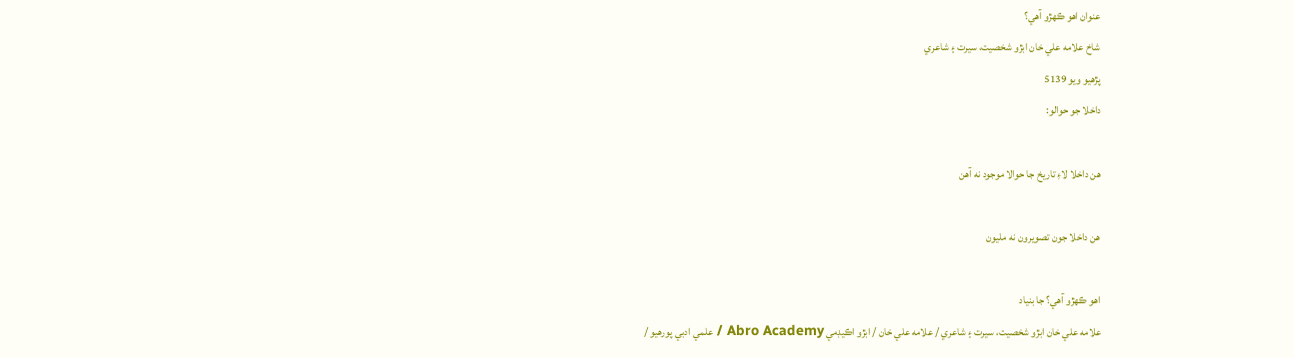عنوان اهو ڪهڙو آهي؟
شاخ علامه علي خان ابڙو شخصيت، سيرت ۽ شاعري
پڙهيو ويو 5139
داخلا جو حوالو:

هن داخلا لاءِ تاريخ جا حوالا موجود نه آهن

هن داخلا جون تصويرون نه مليون

اهو ڪهڙو آهي؟ جا بنياد
علامه علي خان ابڙو شخصيت، سيرت ۽ شاعري / علامه علي خان / ابڙو اڪيڊمي Abro Academy / علمي ادبي پورهيو /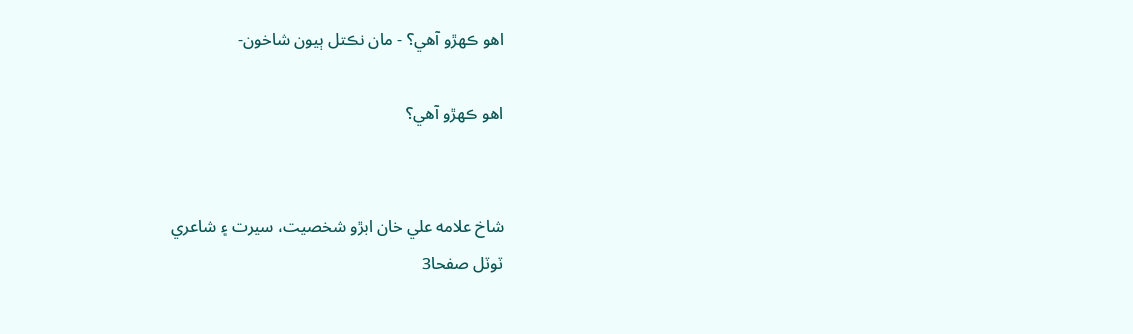اهو ڪهڙو آهي؟ - مان نڪتل ٻيون شاخون-

اهو ڪهڙو آهي؟


شاخ علامه علي خان ابڙو شخصيت، سيرت ۽ شاعري
ٽوٽل صفحا3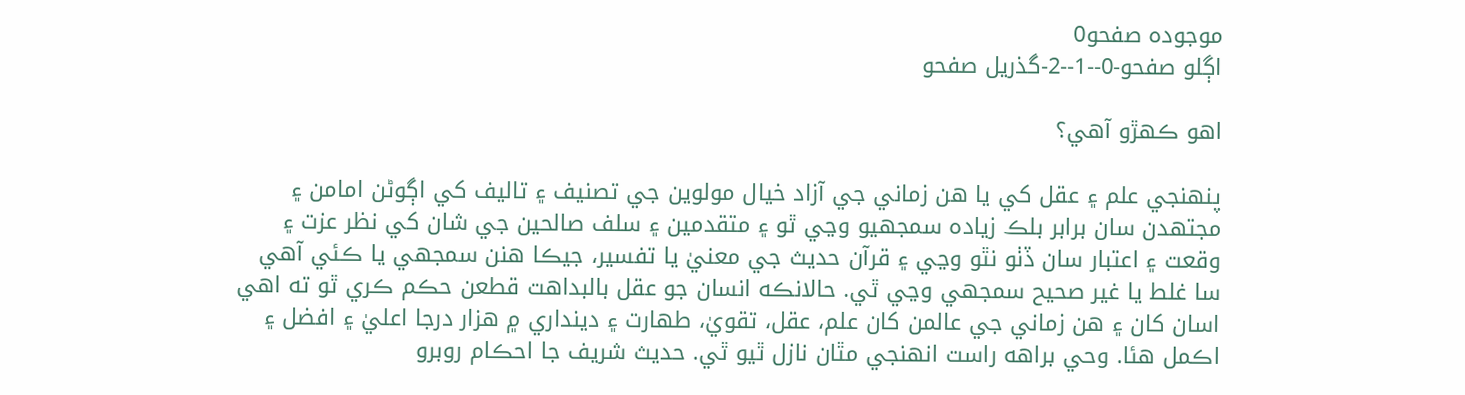موجودہ صفحو0
اڳلو صفحو-0--1--2-گذريل صفحو

اهو ڪهڙو آهي؟

پنهنجي علم ۽ عقل کي يا هن زماني جي آزاد خيال مولوين جي تصنيف ۽ تاليف کي اڳوڻن امامن ۽ مجتهدن سان برابر بلڪ زياده سمجهيو وڃي ٿو ۽ متقدمين ۽ سلف صالحين جي شان کي نظر عزت ۽ وقعت ۽ اعتبار سان ڏٺو نٿو وڃي ۽ قرآن حديث جي معنيٰ يا تفسير، جيڪا هنن سمجهي يا ڪئي آهي سا غلط يا غير صحيح سمجهي وڃي ٿي. حالانڪه انسان جو عقل بالبداهت قطعن حڪم ڪري ٿو ته اهي اسان کان ۽ هن زماني جي عالمن کان علم، عقل، تقويٰ، طهارت ۽ دينداري ۾ هزار درجا اعليٰ ۽ افضل ۽ اڪمل هئا. وحي براهه راست انهنجي مٿان نازل ٿيو ٿي. حديث شريف جا احڪام روبرو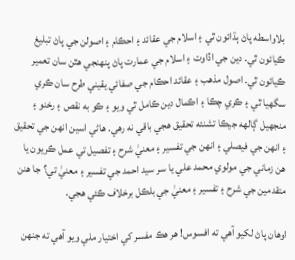بلاواسطه پاڻ ٻڌائون ٿي ۽ اسلام جي عقائد ۽ احڪام ۽ اصولن جي پاڻ تبليغ ڪيائون ٿي. دين جي اڏاوت ۽ اسلام جي عمارت پاڻ پنهنجي هٿن سان تعمير ڪيائون ٿي. اصول مذهب ۽ عقائد احڪام جي صفائي يقيني طرح سان ڪري سگهيا ٿي ۽ ڪري چڪا ۽ اڪمال دين ڪامل ٿي ويو ۽ ڪو به نقص ۽ رخنو ۽ منجهيل ڳالهه جيڪا تشنئه تحقيق هجي باقي نه رهي. هاڻي اسين انهن جي تحقيق ۽ انهن جي فيصلي ۽ انهن جي تفسير ۽ معنيٰ شرح ۽ تفصيل تي عمل ڪريون يا هن زماني جي مولوي محمد علي يا سر سيد احمد جي تفسير ۽ معنيٰ تي؟ جا هنن متقدمين جي شرح ۽ تفسير ۽ معنيٰ جي بلڪل برخلاف ڪئي هجي.

اوهان پاڻ لکيو آهي ته افسوس! هر هڪ مفسر کي اختيار ملي ويو آهي ته جنهن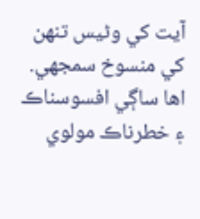آيت کي وڻيس تنهن کي منسوخ سمجهي. اها ساڳي افسوسناڪ ۽ خطرناڪ مولوي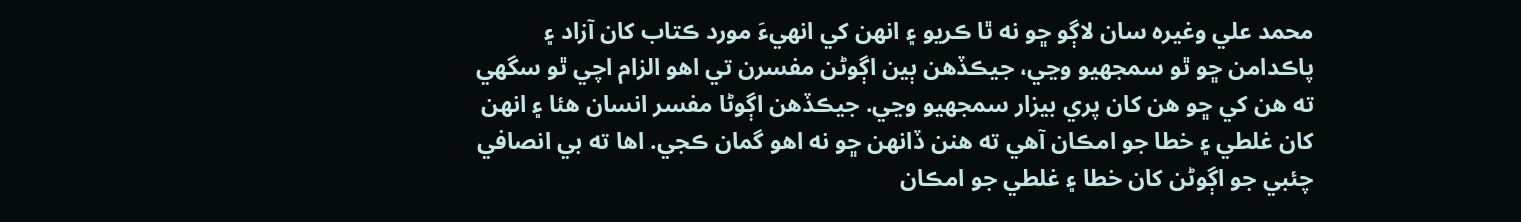محمد علي وغيره سان لاڳو ڇو نه ٿا ڪريو ۽ انهن کي انهيءَ مورد ڪتاب کان آزاد ۽ پاڪدامن ڇو ٿو سمجهيو وڃي، جيڪڏهن ٻين اڳوڻن مفسرن تي اهو الزام اچي ٿو سگهي ته هن کي ڇو هن کان پري بيزار سمجهيو وڃي. جيڪڏهن اڳوڻا مفسر انسان هئا ۽ انهن کان غلطي ۽ خطا جو امڪان آهي ته هنن ڏانهن ڇو نه اهو گمان ڪجي. اها ته بي انصافي چئبي جو اڳوڻن کان خطا ۽ غلطي جو امڪان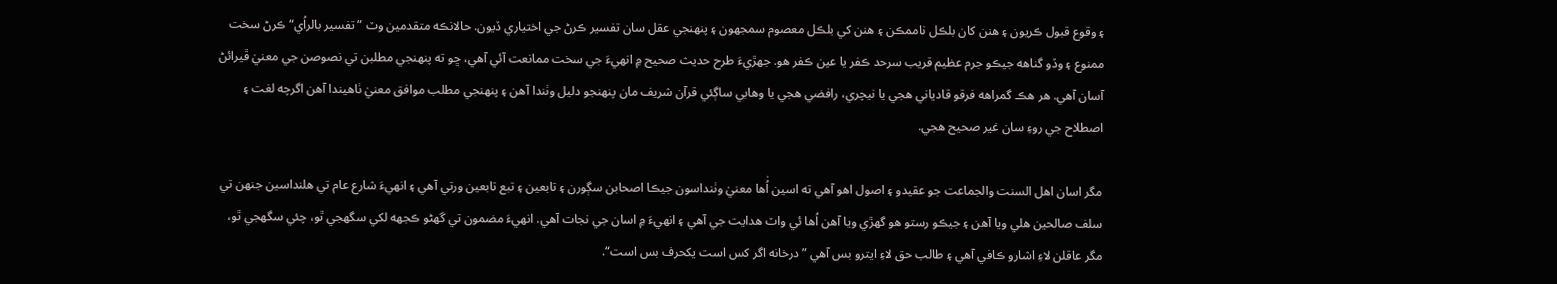۽ وقوع قبول ڪريون ۽ هنن کان بلڪل ناممڪن ۽ هنن کي بلڪل معصوم سمجهون ۽ پنهنجي عقل سان تفسير ڪرڻ جي اختياري ڏيون. حالانڪه متقدمين وٽ ”تفسير بالراُي“ ڪرڻ سخت ممنوع ۽ وڏو گناهه جيڪو جرم عظيم قريب سرحد ڪفر يا عين ڪفر هو. جهڙيءَ طرح حديث صحيح ۾ انهيءَ جي سخت ممانعت آئي آهي، ڇو ته پنهنجي مطلبن تي نصوصن جي معنيٰ ڦيرائڻ آسان آهي. هر هڪ گمراهه فرقو قادياني هجي يا نيچري، رافضي هجي يا وهابي ساڳئي قرآن شريف مان پنهنجو دليل وٺندا آهن ۽ پنهنجي مطلب موافق معنيٰ ٺاهيندا آهن اگرچه لغت ۽ اصطلاح جي روءِ سان غير صحيح هجي.

مگر اسان اهل السنت والجماعت جو عقيدو ۽ اصول اهو آهي ته اسين اُٰها معنيٰ وٺنداسون جيڪا اصحابن سڳورن ۽ تابعين ۽ تبع تابعين ورتي آهي ۽ انهيءَ شارع عام تي هلنداسين جنهن تي سلف صالحين هلي ويا آهن ۽ جيڪو رستو هو گهڙي ويا آهن اُها ئي واٽ هدايت جي آهي ۽ انهيءَ ۾ اسان جي نجات آهي. انهيءَ مضمون تي گهڻو ڪجهه لکي سگهجي ٿو، چئي سگهجي ٿو، مگر عاقلن لاءِ اشارو ڪافي آهي ۽ طالب حق لاءِ ايترو بس آهي ”درخانه اگر کس است يکحرف بس است“.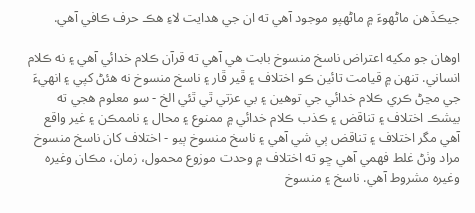جيڪڏهن ماڻهوءَ ۾ ماڻهپو موجود آهي ته ان جي هدايت لاءِ هڪ حرف ڪافي آهي.

اوهان جو مکيه اعتراض ناسخ منسوخ بابت هي آهي ته قرآن ڪلام خدائي آهي ۽ نه ڪلام انساني. تنهن ۾ قيامت تائين ڪو اختلاف ۽ ڦير ڦار ۽ ناسخ منسوخ نه هئڻ کپي ۽ انهيءَ جي مڃڻ ڪري ڪلام خدائي جي توهين ۽ بي عزتي ٿي ٿئي الخ - سو معلوم هجي ته بيشڪ اختلاف ۽ تناقض ۽ ڪذب ڪلام خدائي ۾ ممنوع ۽ محال ۽ ناممڪن ۽ غير واقع آهي مگر اختلاف ۽ تناقض ٻي شي آهي ۽ ناسخ منسوخ ٻيو - اختلاف کان ناسخ منسوخ مراد وٺڻ غلط فهمي آهي ڇو ته اختلاف ۾ وحدت موزوع محمول، زمان، مڪان وغيره وغيره مشروط آهي. ناسخ ۽ منسوخ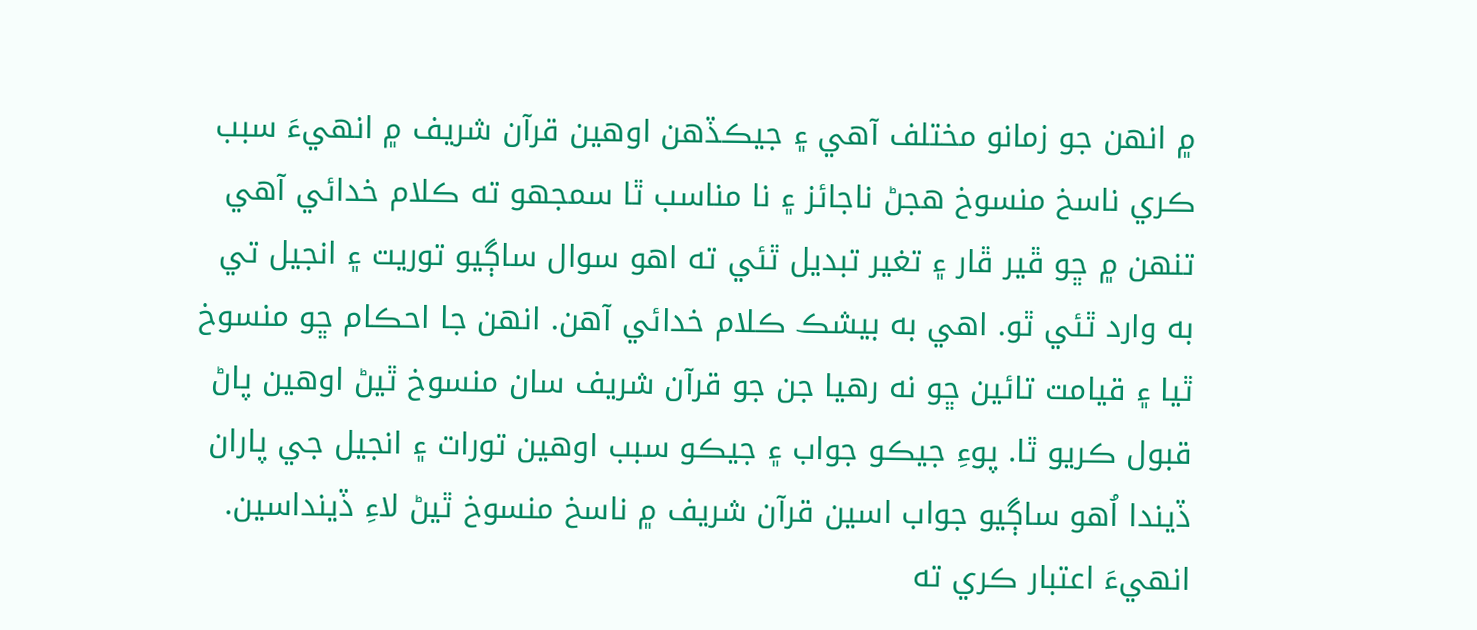۾ انهن جو زمانو مختلف آهي ۽ جيڪڏهن اوهين قرآن شريف ۾ انهيءَ سبب ڪري ناسخ منسوخ هجڻ ناجائز ۽ نا مناسب ٿا سمجهو ته ڪلام خدائي آهي تنهن ۾ ڇو ڦير ڦار ۽ تغير تبديل ٿئي ته اهو سوال ساڳيو توريت ۽ انجيل تي به وارد ٿئي ٿو. اهي به بيشڪ ڪلام خدائي آهن. انهن جا احڪام ڇو منسوخ ٿيا ۽ قيامت تائين ڇو نه رهيا جن جو قرآن شريف سان منسوخ ٿيڻ اوهين پاڻ قبول ڪريو ٿا. پوءِ جيڪو جواب ۽ جيڪو سبب اوهين تورات ۽ انجيل جي پاران ڏيندا اُهو ساڳيو جواب اسين قرآن شريف ۾ ناسخ منسوخ ٿيڻ لاءِ ڏينداسين. انهيءَ اعتبار ڪري ته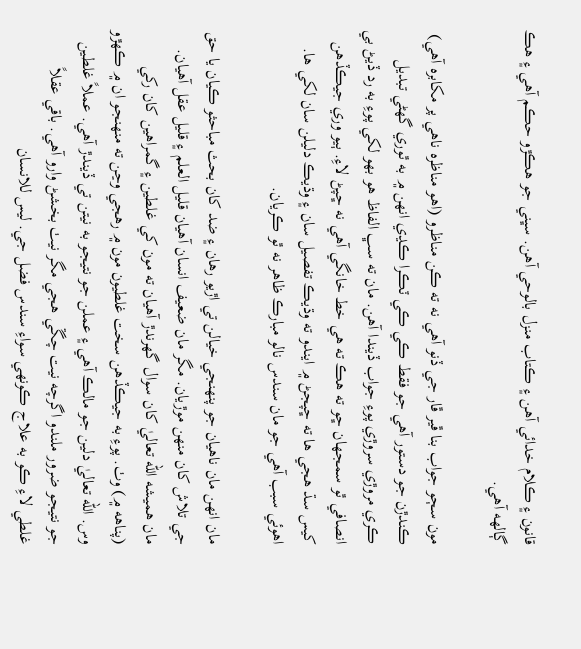قانون ۽ ڪلام خدائي آهن ۽ ڪتاب منزل بالوحي آهن. سڀني جو هڪڙو حڪم آهي ۽ هڪ ڳالهه آهي.

مون سڄو جواب بنا ڦير ڦار جي ڏنو آهي نه ته ڪن مناظرو (اهو مناظره ناهي پر مکابره آهي) ڪندڙن جو دستور آهي جو فقط ڪي ڪي ٽڪرا ڪڍي انهن ۾ به ٿوري گهڻي تبديل ڪري مروڙي سروڙي پوءِ جواب ڏيندا آهن. مان ته سڀ الفاظ هو بهو لکي پوءِ به رد ڏيڻ بي انصافي ٿو سمجهان ڇو ته هڪ ته هي خط خانگي آهي نه ڇپڻ لاءِ. ٻيو وري جيڪڏهن کيس سڌ هجي ها ته ڇپجڻ ۾ ايندو ته وڌيڪ تفصيل سان ۽ وڌيڪ دليلن سان لکي ها. اهوئي سبب آهي جو مان سندس نالو مبارڪ ظاهر نه ٿو ڪريان.

مان انهن مان ناهيان جو پنهنجي خيالن تي اڙيو رهان ۽ ضد کان بحث مباحثو ڪيان يا حق جي تلاش کان منهن موڙيان. مگر مان ضعيف انسان آهيان قليل العلم ۽ قليل عقل آهيان. مان هميشه الله تعاليٰ کان سوال گهرندڙ آهيان ته مون کي غلطين ۽ گمراهين کان رکي (پناهه ۾) وٺ. پوءِ به جيڪڏهن سخت غلطيون مون ۾ رهجي وڃن ته منهنجو ان ۾ ڪهڙو وس. الله تعاليٰ دلين جو مالڪ آهي ۽ عملن جو نتيجو به نيتن تي ڏيندڙ آهي. عملاً غلطين جو نتيجو ضرور ملندو اگرچه نيت چڱي هجي مگر نيٺ بخشڻ وارو آهي. باقي عقلاً غلطي لاءِ ڪو به علاج ڪونهي سواءِ سندس فضل جي. ليس للانسان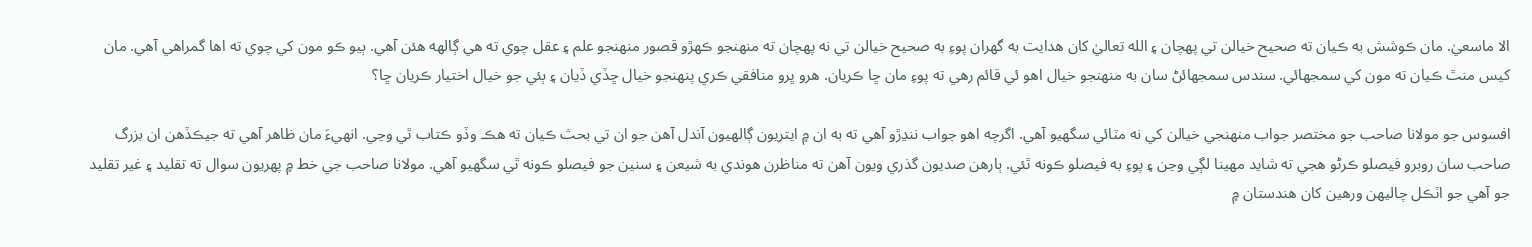الا ماسعيٰ. مان ڪوشش به ڪيان ته صحيح خيالن تي پهچان ۽ الله تعاليٰ کان هدايت به گهران پوءِ به صحيح خيالن تي نه پهچان ته منهنجو ڪهڙو قصور منهنجو علم ۽ عقل چوي ته هي ڳالهه هئن آهي. ٻيو ڪو مون کي چوي ته اها گمراهي آهي. مان کيس منٿ ڪيان ته مون کي سمجهائي. سندس سمجهائڻ سان به منهنجو خيال اهو ئي قائم رهي ته پوءِ مان ڇا ڪريان. هرو ڀرو منافقي ڪري پنهنجو خيال ڇڏي ڏيان ۽ ٻئي جو خيال اختيار ڪريان ڇا؟

افسوس جو مولانا صاحب جو مختصر جواب منهنجي خيالن کي نه مٽائي سگهيو آهي. اگرچه اهو جواب ننڍڙو آهي ته به ان ۾ ايتريون ڳالهيون آندل آهن جو ان تي بحث ڪيان ته هڪ وڏو ڪتاب ٿي وڃي. انهيءَ مان ظاهر آهي ته جيڪڏهن ان بزرگ صاحب سان روبرو فيصلو ڪرڻو هجي ته شايد مهينا لڳي وڃن ۽ پوءِ به فيصلو ڪونه ٿئي. ٻارهن صديون گذري ويون آهن ته مناظرن هوندي به شيعن ۽ سنين جو فيصلو ڪونه ٿي سگهيو آهي. مولانا صاحب جي خط ۾ پهريون سوال ته تقليد ۽ غير تقليد جو آهي جو اٽڪل چاليهن ورهين کان هندستان ۾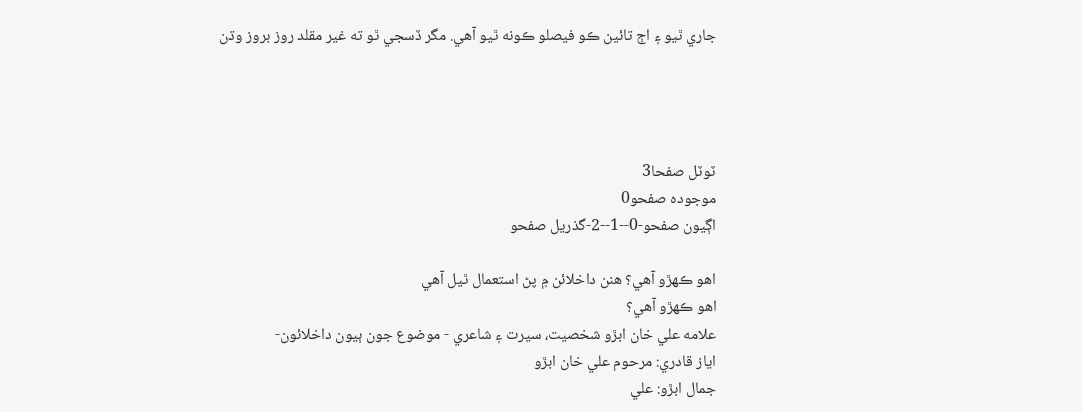جاري ٿيو ۽ اڄ تائين ڪو فيصلو ڪونه ٿيو آهي. مگر ڏسجي ٿو ته غير مقلد روز بروز وڌن




ٽوٽل صفحا3
موجودہ صفحو0
اڳيون صفحو-0--1--2-گذريل صفحو

اهو ڪهڙو آهي؟ ھنن داخلائن ۾ پڻ استعمال ٿيل آھي
اهو ڪهڙو آهي؟
علامه علي خان ابڙو شخصيت، سيرت ۽ شاعري - موضوع جون ٻيون داخلائون-
اياز قادري: مرحوم علي خان ابڙو
جمال ابڙو: علي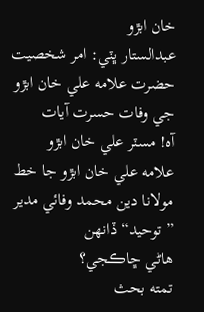خان ابڙو
عبدالستار ڀٽي: امر شخصيت
حضرت علامه علي خان ابڙو جي وفات حسرت آيات
آه! مسٽر علي خان ابڙو
علامه علي خان ابڙو جا خط مولانا دين محمد وفائي مدير ”توحيد“ ڏانهن
هاڻي ڇاڪجي؟
تمته بحث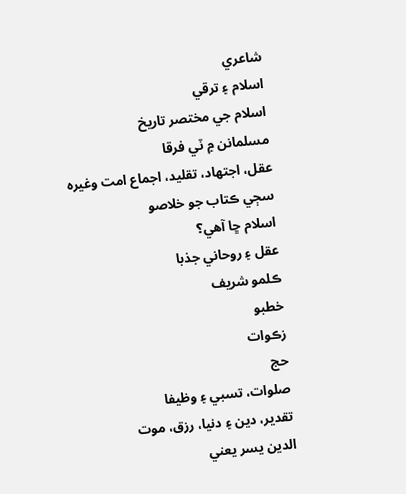شاعري
اسلام ۽ ترقي
اسلام جي مختصر تاريخ
مسلمانن ۾ ٽي فرقا
عقل، اجتهاد، تقليد، اجماع امت وغيره
سڄي ڪتاب جو خلاصو
اسلام ڇا آهي؟
عقل ۽ روحاني جذبا
ڪلمو شريف
خطبو
زڪوات
حج
صلوات، تسبي ۽ وظيفا
تقدير، دين ۽ دنيا، رزق، موت
الدين يسر يعني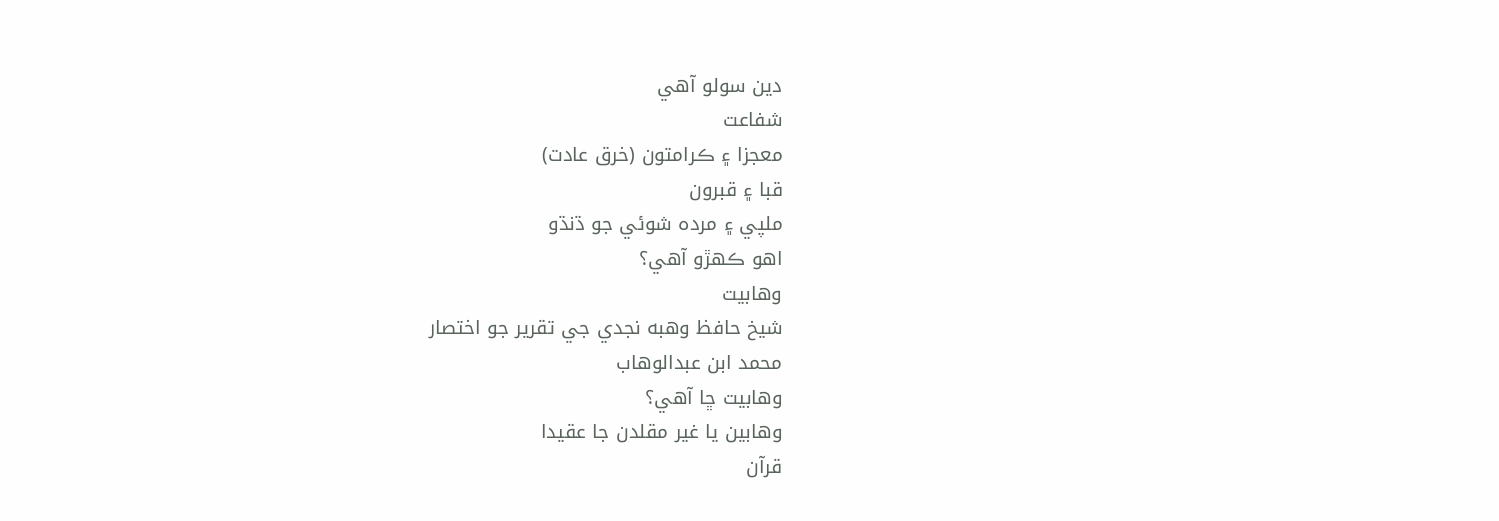دين سولو آهي
شفاعت
معجزا ۽ ڪرامتون (خرق عادت)
قبا ۽ قبرون
ملپي ۽ مرده شوئي جو ڌنڌو
اهو ڪهڙو آهي؟
وهابيت
شيخ حافظ وهبه نجدي جي تقرير جو اختصار
محمد ابن عبدالوهاب
وهابيت ڇا آهي؟
وهابين يا غير مقلدن جا عقيدا
قرآن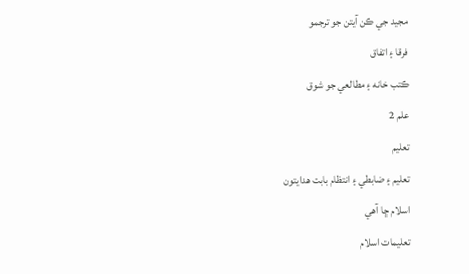مجيد جي ڪن آيتن جو ترجمو
فرقا ۽ اتفاق
ڪتب خانه ۽ مطالعي جو شوق
علم 2
تعليم
تعليم ۽ ضابطي ۽ انتظام بابت هدايتون
اسلام ڇا آھي
تعليمات اسلام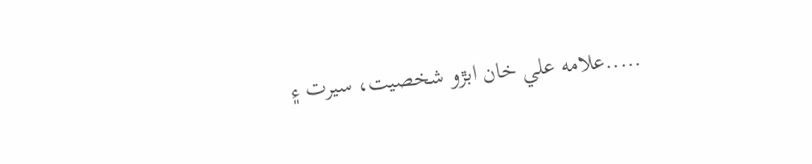.....علامه علي خان ابڙو شخصيت، سيرت ۽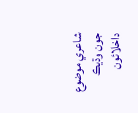شاعري موضوع جون وڌيڪ داخلائون